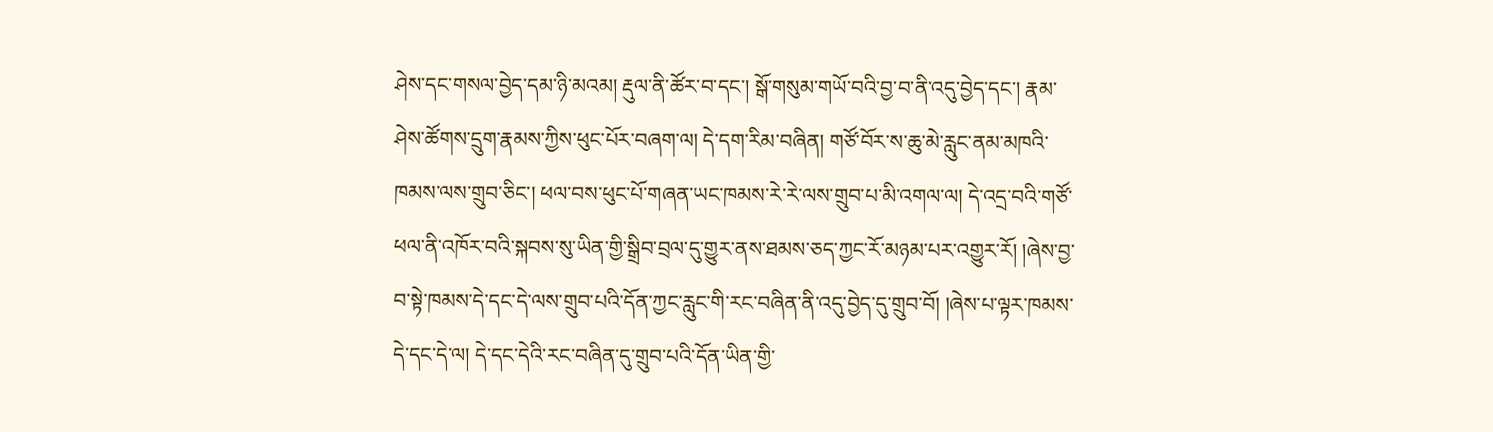ཤེས་དང་གསལ་བྱེད་དམ་ཉི་མའམ། རྡུལ་ནི་ཚོར་བ་དང་། སྒོ་གསུམ་གཡོ་བའི་བྱ་བ་ནི་འདུ་བྱེད་དང་། རྣམ་ཤེས་ཚོགས་དྲུག་རྣམས་ཀྱིས་ཕུང་པོར་བཞག་ལ། དེ་དག་རིམ་བཞིན། གཙོ་བོར་ས་ཆུ་མེ་རླུང་ནམ་མཁའི་ཁམས་ལས་གྲུབ་ཅིང་། ཕལ་བས་ཕུང་པོ་གཞན་ཡང་ཁམས་རེ་རེ་ལས་གྲུབ་པ་མི་འགལ་ལ། དེ་འདྲ་བའི་གཙོ་ཕལ་ནི་འཁོར་བའི་སྐབས་སུ་ཡིན་གྱི་སྒྲིབ་བྲལ་དུ་གྱུར་ནས་ཐམས་ཅད་ཀྱང་རོ་མཉམ་པར་འགྱུར་རོ། །ཞེས་བྱ་བ་སྟེ་ཁམས་དེ་དང་དེ་ལས་གྲུབ་པའི་དོན་ཀྱང་རླུང་གི་རང་བཞིན་ནི་འདུ་བྱེད་དུ་གྲུབ་བོ། །ཞེས་པ་ལྟར་ཁམས་དེ་དང་དེ་ལ། དེ་དང་དེའི་རང་བཞིན་དུ་གྲུབ་པའི་དོན་ཡིན་གྱི་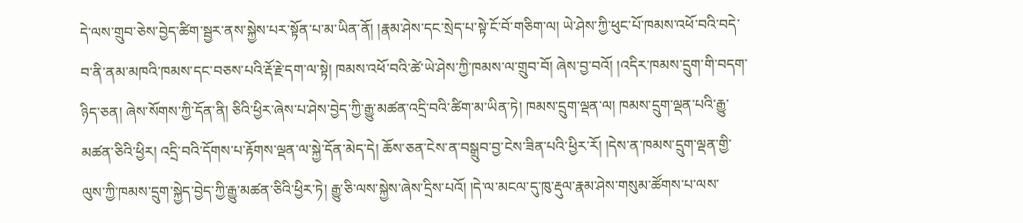དེ་ལས་གྲུབ་ཅེས་བྱེད་ཚིག་སྦྱར་ནས་སྐྱེས་པར་སྟོན་པ་མ་ཡིན་ནོ། །རྣམ་ཤེས་དང་སྲེད་པ་སྟེ་ངོ་བོ་གཅིག་ལ། ཡེ་ཤེས་ཀྱི་ཕུང་པོ་ཁམས་འཕོ་བའི་བདེ་བ་ནི་ནམ་མཁའི་ཁམས་དང་བཅས་པའི་རྡོ་རྗེ་དག་ལ་སྟེ། ཁམས་འཕོ་བའི་ཚེ་ཡེ་ཤེས་ཀྱི་ཁམས་ལ་གྲུབ་བོ། ཞེས་བྱ་བའོ། །འདིར་ཁམས་དྲུག་གི་བདག་ཉིད་ཅན། ཞེས་སོགས་ཀྱི་དོན་ནི། ཅིའི་ཕྱིར་ཞེས་པ་ཤེས་བྱེད་ཀྱི་རྒྱུ་མཚན་འདྲི་བའི་ཚིག་མ་ཡིན་ཏེ། ཁམས་དྲུག་ལྡན་ལ། ཁམས་དྲུག་ལྡན་པའི་རྒྱུ་མཚན་ཅིའི་ཕྱིར། འདྲི་བའི་དོགས་པ་རྟོགས་ལྡན་ལ་སྐྱེ་དོན་མེད་དེ། ཆོས་ཅན་ངེས་ན་བསྒྲུབ་བྱ་ངེས་ཟིན་པའི་ཕྱིར་རོ། །དེས་ན་ཁམས་དྲུག་ལྡན་གྱི་ལུས་ཀྱི་ཁམས་དྲུག་སྐྱེད་བྱེད་ཀྱི་རྒྱུ་མཚན་ཅིའི་ཕྱིར་ཏེ། རྒྱུ་ཅི་ལས་སྐྱེས་ཞེས་དྲིས་པའོ། །དེ་ལ་མངལ་དུ་ཁུ་རྡུལ་རྣམ་ཤེས་གསུམ་ཚོགས་པ་ལས་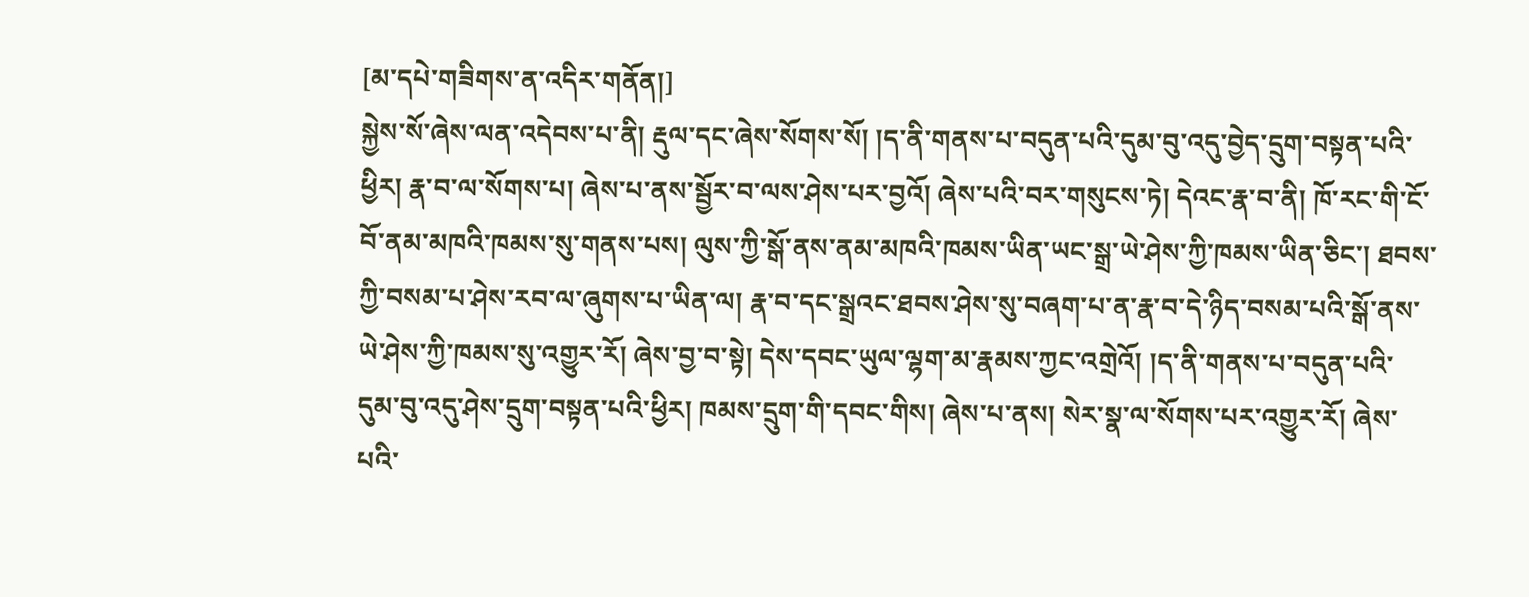[མ་དཔེ་གཟིགས་ན་འདིར་གནོན།]
སྐྱེས་སོ་ཞེས་ལན་འདེབས་པ་ནི། རྡུལ་དང་ཞེས་སོགས་སོ། །ད་ནི་གནས་པ་བདུན་པའི་དུམ་བུ་འདུ་བྱེད་དྲུག་བསྟན་པའི་ཕྱིར། རྣ་བ་ལ་སོགས་པ། ཞེས་པ་ནས་སྦྱོར་བ་ལས་ཤེས་པར་བྱའོ། ཞེས་པའི་བར་གསུངས་ཏེ། དེའང་རྣ་བ་ནི། ཁོ་རང་གི་ངོ་བོ་ནམ་མཁའི་ཁམས་སུ་གནས་པས། ལུས་ཀྱི་སྒོ་ནས་ནམ་མཁའི་ཁམས་ཡིན་ཡང་སྒྲ་ཡེ་ཤེས་ཀྱི་ཁམས་ཡིན་ཅིང་། ཐབས་ཀྱི་བསམ་པ་ཤེས་རབ་ལ་ཞུགས་པ་ཡིན་ལ། རྣ་བ་དང་སྒྲའང་ཐབས་ཤེས་སུ་བཞག་པ་ན་རྣ་བ་དེ་ཉིད་བསམ་པའི་སྒོ་ནས་ཡེ་ཤེས་ཀྱི་ཁམས་སུ་འགྱུར་རོ། ཞེས་བྱ་བ་སྟེ། དེས་དབང་ཡུལ་ལྷག་མ་རྣམས་ཀྱང་འགྲེའོ། །ད་ནི་གནས་པ་བདུན་པའི་དུམ་བུ་འདུ་ཤེས་དྲུག་བསྟན་པའི་ཕྱིར། ཁམས་དྲུག་གི་དབང་གིས། ཞེས་པ་ནས། སེར་སྣ་ལ་སོགས་པར་འགྱུར་རོ། ཞེས་པའི་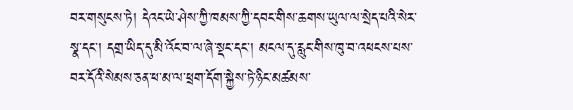བར་གསུངས་ཏེ། དེའང་ཡེ་ཤེས་ཀྱི་ཁམས་ཀྱི་དབང་གིས་ཆགས་ཡུལ་ལ་སྲེད་པའི་སེར་སྣ་དང་། དགྲ་ཡིད་དུ་མི་འོང་བ་ལ་ཞེ་སྡང་དང་། མངལ་དུ་རླུང་གིས་ཁུ་བ་འཕངས་པས་བར་དོའི་སེམས་ཅན་ཕ་མ་ལ་ཕྲག་དོག་སྐྱེས་ཏེ་ཉིང་མཚམས་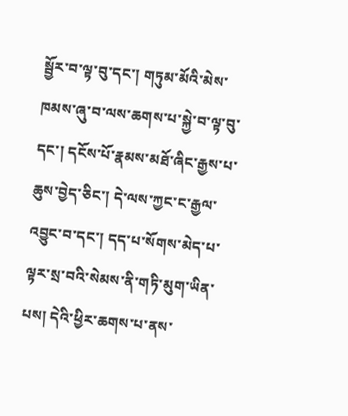སྦྱོར་བ་ལྟ་བུ་དང་། གཏུམ་མོའི་མེས་ཁམས་ཞུ་བ་ལས་ཆགས་པ་སྐྱེ་བ་ལྟ་བུ་དང་། དངོས་པོ་རྣམས་མཐོ་ཞིང་རྒྱས་པ་ཆུས་བྱེད་ཅིང་། དེ་ལས་ཀྱང་ང་རྒྱལ་འབྱུང་བ་དང་། དད་པ་སོགས་མེད་པ་ལྟར་སྲ་བའི་སེམས་ནི་གཏི་མུག་ཡིན་པས། དེའི་ཕྱིར་ཆགས་པ་ནས་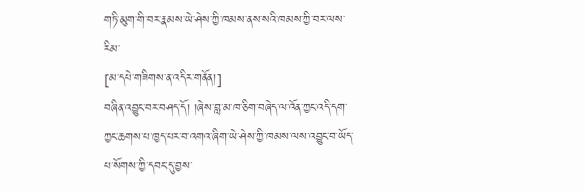གཏི་མུག་གི་བར་རྣམས་ཡེ་ཤེས་ཀྱི་ཁམས་ནས་སའི་ཁམས་ཀྱི་བར་ལས་རིམ་
[མ་དཔེ་གཟིགས་ན་འདིར་གནོན།]
བཞིན་འབྱུང་བར་བཤད་དོ། །ཞེས་བླ་མ་ཁ་ཅིག་བཞེད་ལ་འོན་ཀྱང་འདི་དག་ཀྱང་ཆགས་པ་ཁྱད་པར་བ་འགའ་ཞིག་ཡེ་ཤེས་ཀྱི་ཁམས་ལས་འབྱུང་བ་ཡོད་པ་སོགས་ཀྱི་དབང་དུ་བྱས་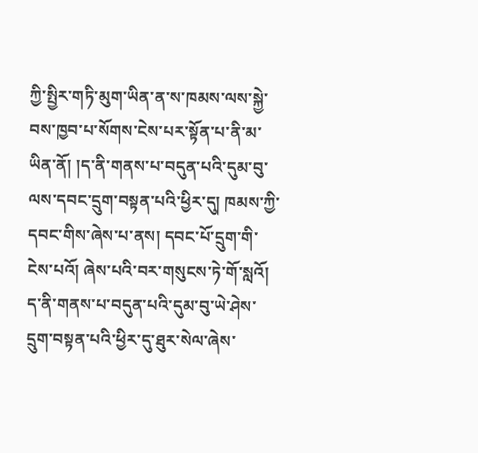ཀྱི་སྤྱིར་གཏི་མུག་ཡིན་ན་ས་ཁམས་ལས་སྐྱེ་བས་ཁྱབ་པ་སོགས་ངེས་པར་སྟོན་པ་ནི་མ་ཡིན་ནོ། །ད་ནི་གནས་པ་བདུན་པའི་དུམ་བུ་ལས་དབང་དྲུག་བསྟན་པའི་ཕྱིར་དུ། ཁམས་ཀྱི་དབང་གིས་ཞེས་པ་ནས། དབང་པོ་དྲུག་གི་ངེས་པའོ། ཞེས་པའི་བར་གསུངས་ཏེ་གོ་སླའོ། ད་ནི་གནས་པ་བདུན་པའི་དུམ་བུ་ཡེ་ཤེས་དྲུག་བསྟན་པའི་ཕྱིར་དུ་ཐུར་སེལ་ཞེས་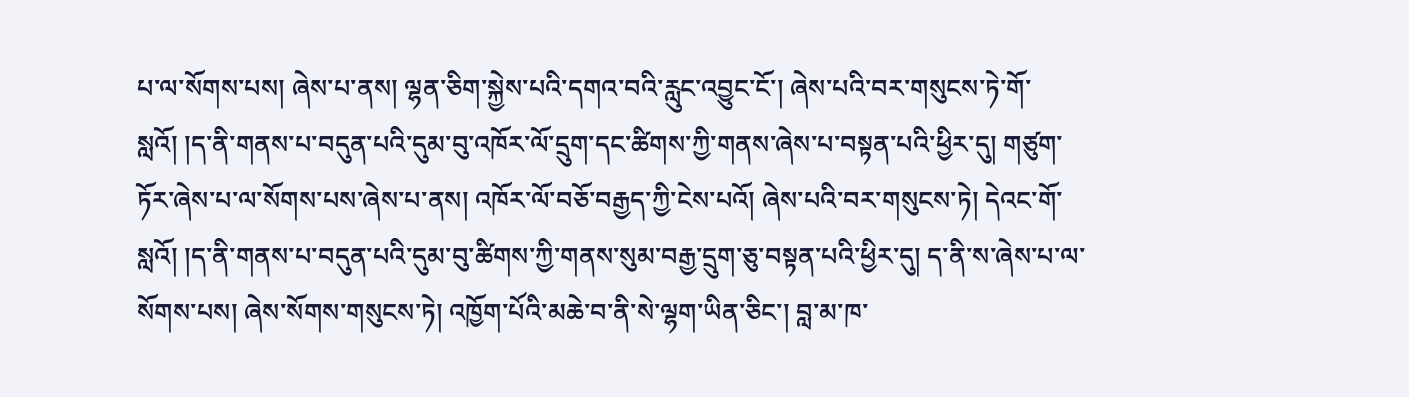པ་ལ་སོགས་པས། ཞེས་པ་ནས། ལྷན་ཅིག་སྐྱེས་པའི་དགའ་བའི་རླུང་འབྱུང་ངོ་། ཞེས་པའི་བར་གསུངས་ཏེ་གོ་སླའོ། །ད་ནི་གནས་པ་བདུན་པའི་དུམ་བུ་འཁོར་ལོ་དྲུག་དང་ཚིགས་ཀྱི་གནས་ཞེས་པ་བསྟན་པའི་ཕྱིར་དུ། གཙུག་ཏོར་ཞེས་པ་ལ་སོགས་པས་ཞེས་པ་ནས། འཁོར་ལོ་བཅོ་བརྒྱད་ཀྱི་ངེས་པའོ། ཞེས་པའི་བར་གསུངས་ཏེ། དེའང་གོ་སླའོ། །ད་ནི་གནས་པ་བདུན་པའི་དུམ་བུ་ཚིགས་ཀྱི་གནས་སུམ་བརྒྱ་དྲུག་ཅུ་བསྟན་པའི་ཕྱིར་དུ། ད་ནི་ས་ཞེས་པ་ལ་སོགས་པས། ཞེས་སོགས་གསུངས་ཏེ། འཁྱོག་པོའི་མཆེ་བ་ནི་སེ་ལྷག་ཡིན་ཅིང་། བླ་མ་ཁ་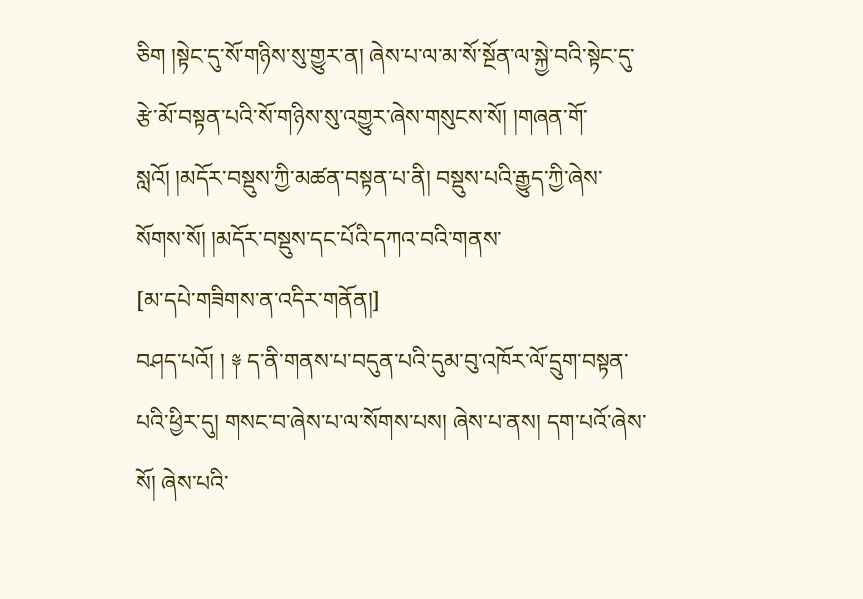ཅིག །སྟེང་དུ་སོ་གཉིས་སུ་གྱུར་ན། ཞེས་པ་ལ་མ་སོ་སྔོན་ལ་སྐྱེ་བའི་སྟེང་དུ་རྩེ་མོ་བསྟན་པའི་སོ་གཉིས་སུ་འགྱུར་ཞེས་གསུངས་སོ། །གཞན་གོ་སླའོ། །མདོར་བསྡུས་ཀྱི་མཚན་བསྟན་པ་ནི། བསྡུས་པའི་རྒྱུད་ཀྱི་ཞེས་སོགས་སོ། །མདོར་བསྡུས་དང་པོའི་དཀའ་བའི་གནས་
[མ་དཔེ་གཟིགས་ན་འདིར་གནོན།]
བཤད་པའོ། ། ༈ ད་ནི་གནས་པ་བདུན་པའི་དུམ་བུ་འཁོར་ལོ་དྲུག་བསྟན་པའི་ཕྱིར་དུ། གསང་བ་ཞེས་པ་ལ་སོགས་པས། ཞེས་པ་ནས། དག་པའོ་ཞེས་སོ། ཞེས་པའི་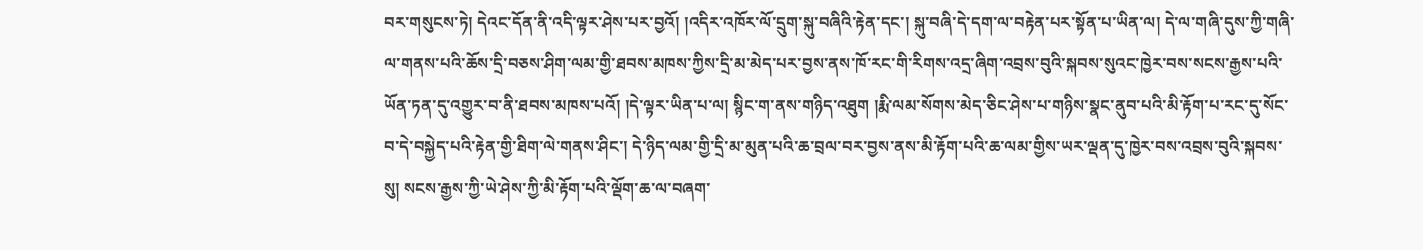བར་གསུངས་ཏེ། དེའང་དོན་ནི་འདི་ལྟར་ཤེས་པར་བྱའོ། །འདིར་འཁོར་ལོ་དྲུག་སྐུ་བཞིའི་རྟེན་དང་། སྐུ་བཞི་དེ་དག་ལ་བརྟེན་པར་སྟོན་པ་ཡིན་ལ། དེ་ལ་གཞི་དུས་ཀྱི་གཞི་ལ་གནས་པའི་ཆོས་དྲི་བཅས་ཤིག་ལམ་གྱི་ཐབས་མཁས་ཀྱིས་དྲི་མ་མེད་པར་བྱས་ནས་ཁོ་རང་གི་རིགས་འདྲ་ཞིག་འབྲས་བུའི་སྐབས་སུའང་ཁྱེར་བས་སངས་རྒྱས་པའི་ཡོན་ཏན་དུ་འགྱུར་བ་ནི་ཐབས་མཁས་པའོ། །དེ་ལྟར་ཡིན་པ་ལ། སྙིང་ག་ནས་གཉིད་འཐུག །རྨི་ལམ་སོགས་མེད་ཅིང་ཤེས་པ་གཉིས་སྣང་ནུབ་པའི་མི་རྟོག་པ་རང་དུ་སོང་བ་དེ་བསྐྱེད་པའི་རྟེན་གྱི་ཐིག་ལེ་གནས་ཤིང་། དེ་ཉིད་ལམ་གྱི་དྲི་མ་མུན་པའི་ཆ་བྲལ་བར་བྱས་ནས་མི་རྟོག་པའི་ཆ་ལམ་གྱིས་ཡར་ལྡན་དུ་ཁྱེར་བས་འབྲས་བུའི་སྐབས་སུ། སངས་རྒྱས་ཀྱི་ཡེ་ཤེས་ཀྱི་མི་རྟོག་པའི་ལྡོག་ཆ་ལ་བཞག་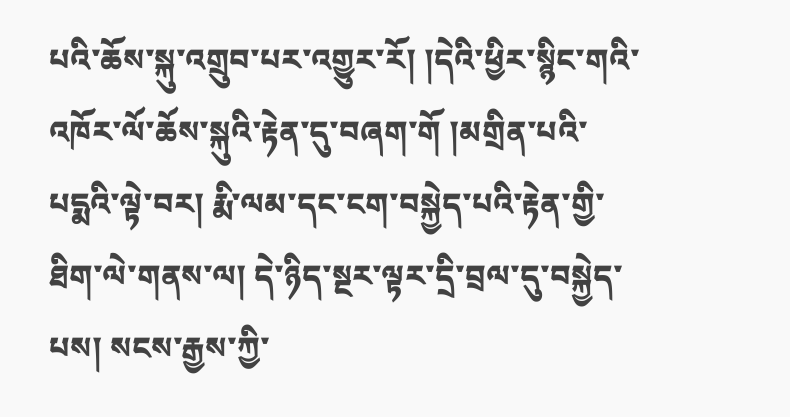པའི་ཆོས་སྐུ་འགྲུབ་པར་འགྱུར་རོ། །དེའི་ཕྱིར་སྙིང་གའི་འཁོར་ལོ་ཆོས་སྐུའི་རྟེན་དུ་བཞག་གོ །མགྲིན་པའི་པདྨའི་ལྟེ་བར། རྨི་ལམ་དང་ངག་བསྐྱེད་པའི་རྟེན་གྱི་ཐིག་ལེ་གནས་ལ། དེ་ཉིད་སྔར་ལྟར་དྲི་བྲལ་དུ་བསྐྱེད་པས། སངས་རྒྱས་ཀྱི་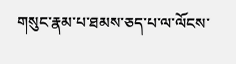གསུང་རྣམ་པ་ཐམས་ཅད་པ་ལ་ལོངས་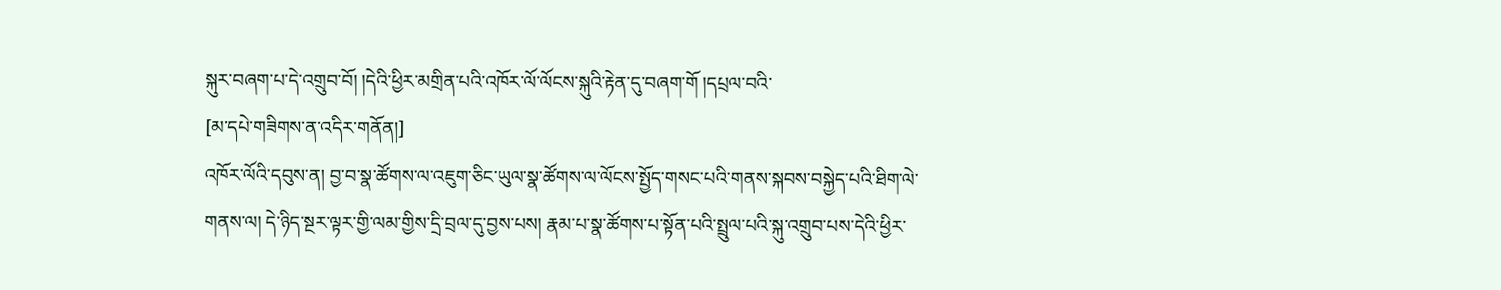སྐུར་བཞག་པ་དེ་འགྲུབ་བོ། །དེའི་ཕྱིར་མགྲིན་པའི་འཁོར་ལོ་ལོངས་སྐུའི་རྟེན་དུ་བཞག་གོ །དཔྲལ་བའི་
[མ་དཔེ་གཟིགས་ན་འདིར་གནོན།]
འཁོར་ལོའི་དབུས་ན། བྱ་བ་སྣ་ཚོགས་ལ་འཇུག་ཅིང་ཡུལ་སྣ་ཚོགས་ལ་ལོངས་སྤྱོད་གསང་པའི་གནས་སྐབས་བསྐྱེད་པའི་ཐིག་ལེ་གནས་ལ། དེ་ཉིད་སྔར་ལྟར་གྱི་ལམ་གྱིས་དྲི་བྲལ་དུ་བྱས་པས། རྣམ་པ་སྣ་ཚོགས་པ་སྟོན་པའི་སྤྲུལ་པའི་སྐུ་འགྲུབ་པས་དེའི་ཕྱིར་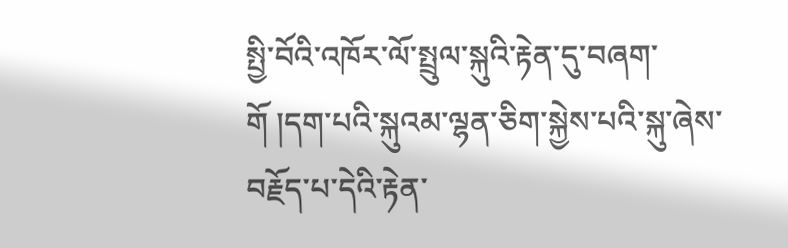སྤྱི་བོའི་འཁོར་ལོ་སྤྲུལ་སྐུའི་རྟེན་དུ་བཞག་གོ །དག་པའི་སྐུའམ་ལྷན་ཅིག་སྐྱེས་པའི་སྐུ་ཞེས་བརྗོད་པ་དེའི་རྟེན་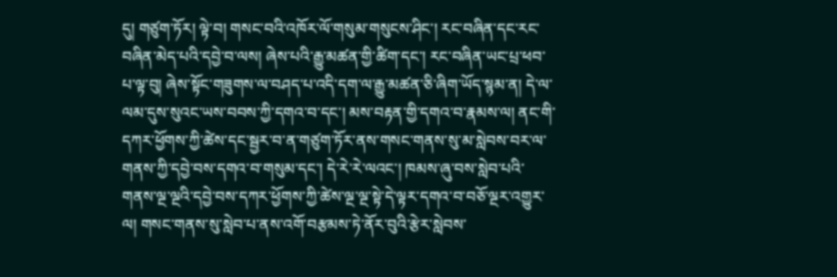དུ། གཙུག་ཏོར། ལྟེ་བ། གསང་བའི་འཁོར་ལོ་གསུམ་གསུངས་ཤིང་། རང་བཞིན་དང་རང་བཞིན་མེད་པའི་དབྱེ་བ་ལས། ཞེས་པའི་རྒྱུ་མཚན་གྱི་ཚིག་དང་། རང་བཞིན་ཡང་པྲ་ཕབ་པ་ལྟ་བུ། ཞེས་སྟོང་གཟུགས་ལ་བཤད་པ་འདི་དག་ལ་རྒྱུ་མཚན་ཅི་ཞིག་ཡོད་སྙམ་ན། དེ་ལ་ལམ་དུས་སུའང་ཡས་བབས་ཀྱི་དགའ་བ་དང་། མས་བརྟན་གྱི་དགའ་བ་རྣམས་ལ། ནང་གི་དཀར་ཕྱོགས་ཀྱི་ཚེས་དང་སྦྱར་བ་ན་གཙུག་ཏོར་ནས་གསང་གནས་སུ་མ་སླེབས་བར་ལ་གནས་ཀྱི་དབྱེ་བས་དགའ་བ་གསུམ་དང་། དེ་རེ་རེ་ལའང་། ཁམས་ཞུ་བས་སླེབ་པའི་གནས་ལྔ་ལྔའི་དབྱེ་བས་དཀར་ཕྱོགས་ཀྱི་ཚེས་ལྔ་ལྔ་སྟེ་དེ་ལྟར་དགའ་བ་བཅོ་ལྔར་འགྱུར་ལ། གསང་གནས་སུ་སླེབ་པ་ནས་འགོ་བརྩམས་ཏེ་ནོར་བུའི་རྩེར་སླེབས་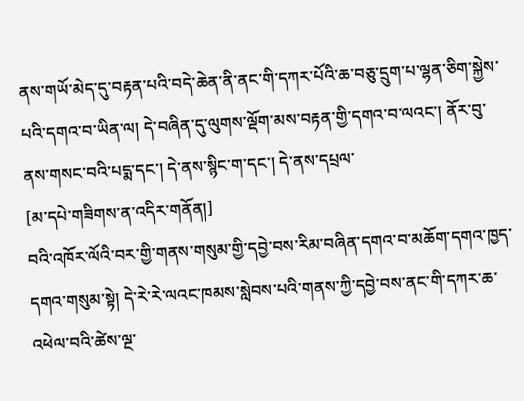ནས་གཡོ་མེད་དུ་བརྟན་པའི་བདེ་ཆེན་ནི་ནང་གི་དཀར་པོའི་ཆ་བཅུ་དྲུག་པ་ལྷན་ཅིག་སྐྱེས་པའི་དགའ་བ་ཡིན་ལ། དེ་བཞིན་དུ་ལུགས་ལྡོག་མས་བརྟན་གྱི་དགའ་བ་ལའང་། ནོར་བུ་ནས་གསང་བའི་པདྨ་དང་། དེ་ནས་སྙིང་ག་དང་། དེ་ནས་དཔྲལ་
[མ་དཔེ་གཟིགས་ན་འདིར་གནོན།]
བའི་འཁོར་ལོའི་བར་གྱི་གནས་གསུམ་གྱི་དབྱེ་བས་རིམ་བཞིན་དགའ་བ་མཆོག་དགའ་ཁྱད་དགའ་གསུམ་སྟེ། དེ་རེ་རེ་ལའང་ཁམས་སླེབས་པའི་གནས་ཀྱི་དབྱེ་བས་ནང་གི་དཀར་ཆ་འཕེལ་བའི་ཚེས་ལྔ་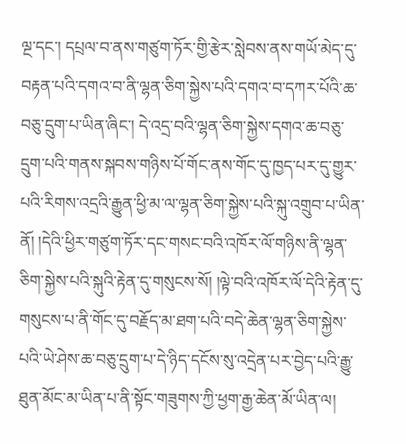ལྔ་དང་། དཔྲལ་བ་ནས་གཙུག་ཏོར་གྱི་རྩེར་སླེབས་ནས་གཡོ་མེད་དུ་བརྟན་པའི་དགའ་བ་ནི་ལྷན་ཅིག་སྐྱེས་པའི་དགའ་བ་དཀར་པོའི་ཆ་བཅུ་དྲུག་པ་ཡིན་ཞིང་། དེ་འདྲ་བའི་ལྷན་ཅིག་སྐྱེས་དགའ་ཆ་བཅུ་དྲུག་པའི་གནས་སྐབས་གཉིས་པོ་གོང་ནས་གོང་དུ་ཁྱད་པར་དུ་གྱུར་པའི་རིགས་འདྲའི་རྒྱུན་ཕྱི་མ་ལ་ལྷན་ཅིག་སྐྱེས་པའི་སྐུ་འགྲུབ་པ་ཡིན་ནོ། །དེའི་ཕྱིར་གཙུག་ཏོར་དང་གསང་བའི་འཁོར་ལོ་གཉིས་ནི་ལྷན་ཅིག་སྐྱེས་པའི་སྐུའི་རྟེན་དུ་གསུངས་སོ། །ལྟེ་བའི་འཁོར་ལོ་དེའི་རྟེན་དུ་གསུངས་པ་ནི་གོང་དུ་བརྗོད་མ་ཐག་པའི་བདེ་ཆེན་ལྷན་ཅིག་སྐྱེས་པའི་ཡེ་ཤེས་ཆ་བཅུ་དྲུག་པ་དེ་ཉིད་དངོས་སུ་འདྲེན་པར་བྱེད་པའི་རྒྱུ་ཐུན་མོང་མ་ཡིན་པ་ནི་སྟོང་གཟུགས་ཀྱི་ཕྱག་རྒྱ་ཆེན་མོ་ཡིན་ལ།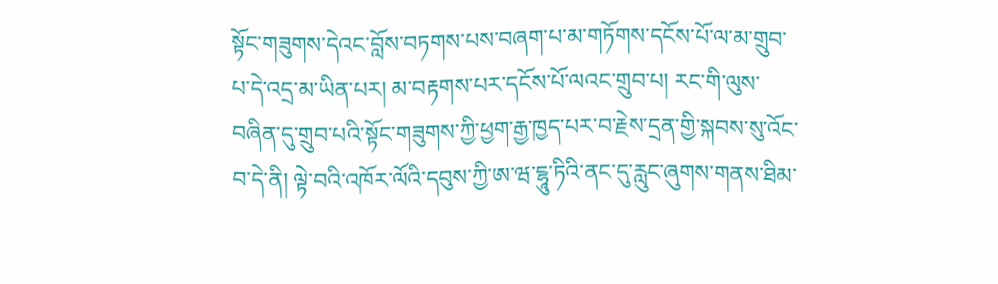སྟོང་གཟུགས་དེའང་བློས་བཏགས་པས་བཞག་པ་མ་གཏོགས་དངོས་པོ་ལ་མ་གྲུབ་པ་དེ་འདྲ་མ་ཡིན་པར། མ་བརྟགས་པར་དངོས་པོ་ལའང་གྲུབ་པ། རང་གི་ལུས་བཞིན་དུ་གྲུབ་པའི་སྟོང་གཟུགས་ཀྱི་ཕྱག་རྒྱ་ཁྱད་པར་བ་རྗེས་དྲན་གྱི་སྐབས་སུ་འོང་བ་དེ་ནི། ལྟེ་བའི་འཁོར་ལོའི་དབུས་ཀྱི་ཨ་ཝ་ངྷཱུ་ཏིའི་ནང་དུ་རླུང་ཞུགས་གནས་ཐིམ་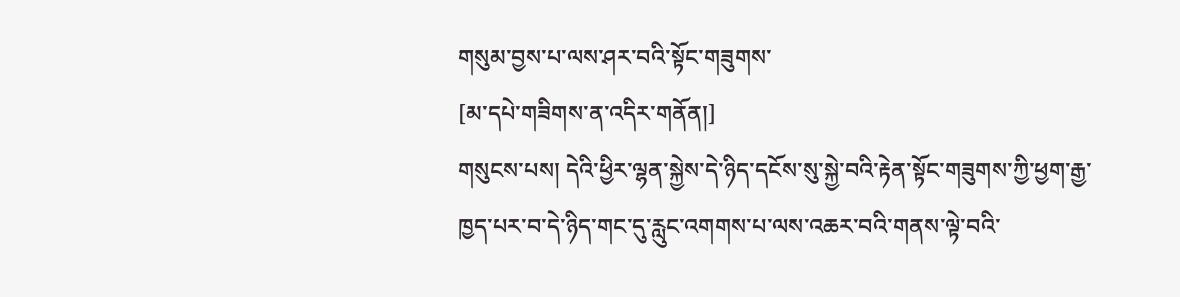གསུམ་བྱས་པ་ལས་ཤར་བའི་སྟོང་གཟུགས་
[མ་དཔེ་གཟིགས་ན་འདིར་གནོན།]
གསུངས་པས། དེའི་ཕྱིར་ལྷན་སྐྱེས་དེ་ཉིད་དངོས་སུ་སྐྱེ་བའི་རྟེན་སྟོང་གཟུགས་ཀྱི་ཕྱག་རྒྱ་ཁྱད་པར་བ་དེ་ཉིད་གང་དུ་རླུང་འགགས་པ་ལས་འཆར་བའི་གནས་ལྟེ་བའི་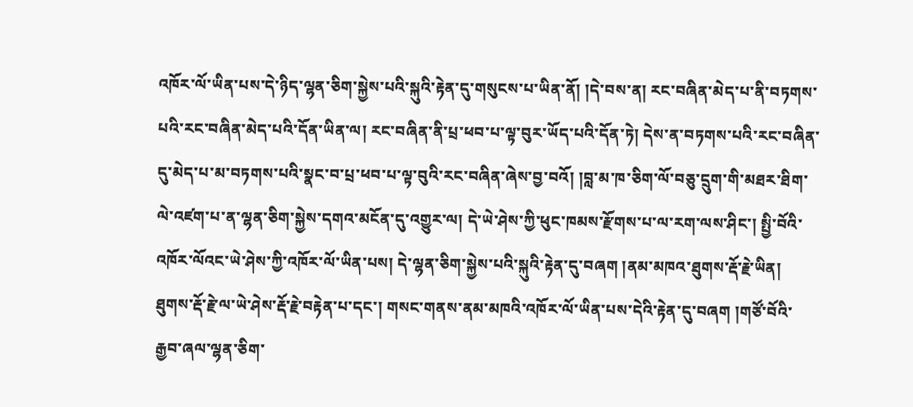འཁོར་ལོ་ཡིན་པས་དེ་ཉིད་ལྷན་ཅིག་སྐྱེས་པའི་སྐུའི་རྟེན་དུ་གསུངས་པ་ཡིན་ནོ། །དེ་བས་ན། རང་བཞིན་མེད་པ་ནི་བཏགས་པའི་རང་བཞིན་མེད་པའི་དོན་ཡིན་ལ། རང་བཞིན་ནི་པྲ་ཕབ་པ་ལྟ་བུར་ཡོད་པའི་དོན་ཏེ། དེས་ན་བཏགས་པའི་རང་བཞིན་དུ་མེད་པ་མ་བཏགས་པའི་སྣང་བ་པྲ་ཕབ་པ་ལྟ་བུའི་རང་བཞིན་ཞེས་བྱ་བའོ། །བླ་མ་ཁ་ཅིག་ལོ་བཅུ་དྲུག་གི་མཐར་ཐིག་ལེ་འཛག་པ་ན་ལྷན་ཅིག་སྐྱེས་དགའ་མངོན་དུ་འགྱུར་ལ། དེ་ཡེ་ཤེས་ཀྱི་ཕུང་ཁམས་རྫོགས་པ་ལ་རག་ལས་ཤིང་། སྤྱི་བོའི་འཁོར་ལོའང་ཡེ་ཤེས་ཀྱི་འཁོར་ལོ་ཡིན་པས། དེ་ལྷན་ཅིག་སྐྱེས་པའི་སྐུའི་རྟེན་དུ་བཞག །ནམ་མཁའ་ཐུགས་རྡོ་རྗེ་ཡིན། ཐུགས་རྡོ་རྗེ་ལ་ཡེ་ཤེས་རྡོ་རྗེ་བརྟེན་པ་དང་། གསང་གནས་ནམ་མཁའི་འཁོར་ལོ་ཡིན་པས་དེའི་རྟེན་དུ་བཞག །གཙོ་བོའི་རྒྱབ་ཞལ་ལྷན་ཅིག་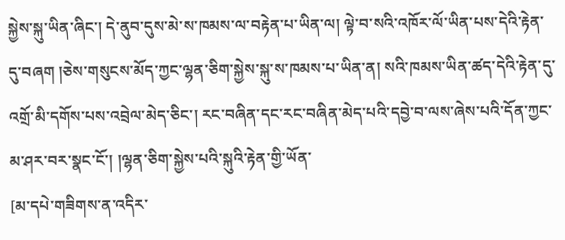སྐྱེས་སྐུ་ཡིན་ཞིང་། དེ་ནུབ་དུས་མེ་ས་ཁམས་ལ་བརྟེན་པ་ཡིན་ལ། ལྟེ་བ་སའི་འཁོར་ལོ་ཡིན་པས་དེའི་རྟེན་དུ་བཞག །ཅེས་གསུངས་མོད་ཀྱང་ལྷན་ཅིག་སྐྱེས་སྐུ་ས་ཁམས་པ་ཡིན་ན། སའི་ཁམས་ཡིན་ཚད་དེའི་རྟེན་དུ་འགྲོ་མི་དགོས་པས་འབྲེལ་མེད་ཅིང་། རང་བཞིན་དང་རང་བཞིན་མེད་པའི་དབྱེ་བ་ལས་ཞེས་པའི་དོན་ཀྱང་མ་ཤར་བར་སྣང་ངོ་། །ལྷན་ཅིག་སྐྱེས་པའི་སྐུའི་རྟེན་གྱི་ཡོན་
[མ་དཔེ་གཟིགས་ན་འདིར་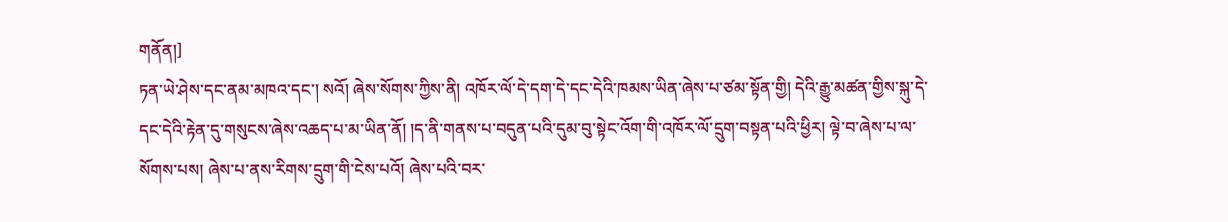གནོན།]
ཏན་ཡེ་ཤེས་དང་ནམ་མཁའ་དང་། སའོ། ཞེས་སོགས་ཀྱིས་ནི། འཁོར་ལོ་དེ་དག་དེ་དང་དེའི་ཁམས་ཡིན་ཞེས་པ་ཙམ་སྟོན་གྱི། དེའི་རྒྱུ་མཚན་གྱིས་སྐུ་དེ་དང་དེའི་རྟེན་དུ་གསུངས་ཞེས་འཆད་པ་མ་ཡིན་ནོ། །ད་ནི་གནས་པ་བདུན་པའི་དུམ་བུ་སྟེང་འོག་གི་འཁོར་ལོ་དྲུག་བསྟན་པའི་ཕྱིར། ལྟེ་བ་ཞེས་པ་ལ་སོགས་པས། ཞེས་པ་ནས་རིགས་དྲུག་གི་ངེས་པའོ། ཞེས་པའི་བར་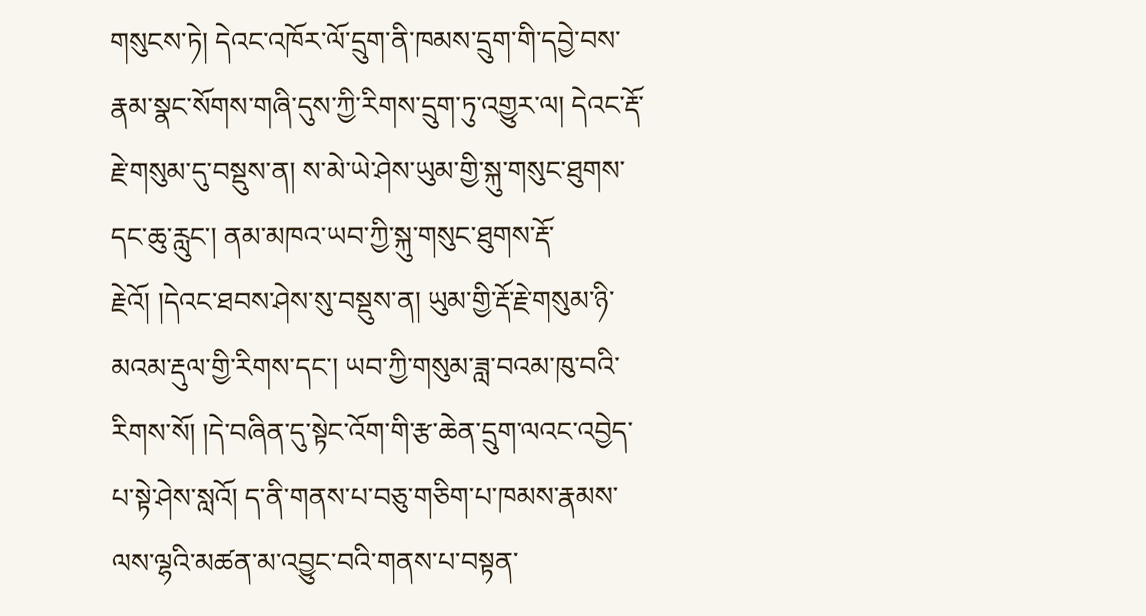གསུངས་ཏེ། དེའང་འཁོར་ལོ་དྲུག་ནི་ཁམས་དྲུག་གི་དབྱེ་བས་རྣམ་སྣང་སོགས་གཞི་དུས་ཀྱི་རིགས་དྲུག་ཏུ་འགྱུར་ལ། དེའང་རྡོ་རྗེ་གསུམ་དུ་བསྡུས་ན། ས་མེ་ཡེ་ཤེས་ཡུམ་གྱི་སྐུ་གསུང་ཐུགས་དང་ཆུ་རླུང་། ནམ་མཁའ་ཡབ་ཀྱི་སྐུ་གསུང་ཐུགས་རྡོ་རྗེའོ། །དེའང་ཐབས་ཤེས་སུ་བསྡུས་ན། ཡུམ་གྱི་རྡོ་རྗེ་གསུམ་ཉི་མའམ་རྡུལ་གྱི་རིགས་དང་། ཡབ་ཀྱི་གསུམ་ཟླ་བའམ་ཁུ་བའི་རིགས་སོ། །དེ་བཞིན་དུ་སྟེང་འོག་གི་རྩ་ཆེན་དྲུག་ལའང་འབྱེད་པ་སྟེ་ཤེས་སླའོ། ད་ནི་གནས་པ་བཅུ་གཅིག་པ་ཁམས་རྣམས་ལས་ལྷའི་མཚན་མ་འབྱུང་བའི་གནས་པ་བསྟན་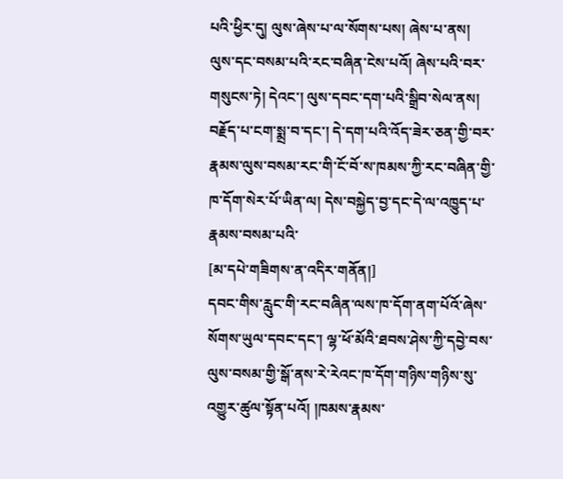པའི་ཕྱིར་དུ། ལུས་ཞེས་པ་ལ་སོགས་པས། ཞེས་པ་ནས། ལུས་དང་བསམ་པའི་རང་བཞིན་ངེས་པའོ། ཞེས་པའི་བར་གསུངས་ཏེ། དེའང་། ལུས་དབང་དག་པའི་སྒྲིབ་སེལ་ནས། བརྗོད་པ་ངག་སྨྲ་བ་དང་། དེ་དག་པའི་འོད་ཟེར་ཅན་གྱི་བར་རྣམས་ལུས་བསམ་རང་གི་ངོ་བོ་ས་ཁམས་ཀྱི་རང་བཞིན་གྱི་ཁ་དོག་སེར་པོ་ཡིན་ལ། དེས་བསྐྱེད་བྱ་དང་དེ་ལ་འཁྱུད་པ་རྣམས་བསམ་པའི་
[མ་དཔེ་གཟིགས་ན་འདིར་གནོན།]
དབང་གིས་རླུང་གི་རང་བཞིན་ལས་ཁ་དོག་ནག་པོའོ་ཞེས་སོགས་ཡུལ་དབང་དང་། ལྷ་ཕོ་མོའི་ཐབས་ཤེས་ཀྱི་དབྱེ་བས་ལུས་བསམ་གྱི་སྒོ་ནས་རེ་རེའང་ཁ་དོག་གཉིས་གཉིས་སུ་འགྱུར་ཚུལ་སྟོན་པའོ། །ཁམས་རྣམས་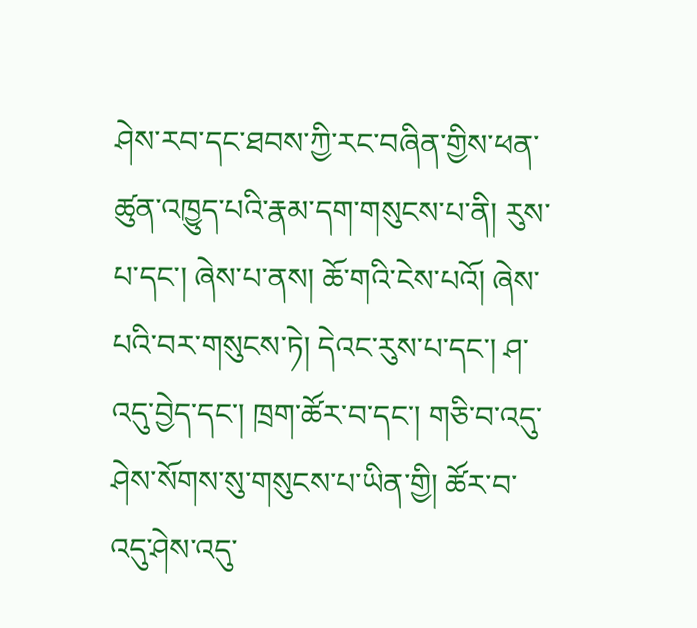ཤེས་རབ་དང་ཐབས་ཀྱི་རང་བཞིན་གྱིས་ཕན་ཚུན་འཁྱུད་པའི་རྣམ་དག་གསུངས་པ་ནི། རུས་པ་དང་། ཞེས་པ་ནས། ཆོ་གའི་ངེས་པའོ། ཞེས་པའི་བར་གསུངས་ཏེ། དེའང་རུས་པ་དང་། ཤ་འདུ་བྱེད་དང་། ཁྲག་ཚོར་བ་དང་། གཅི་བ་འདུ་ཤེས་སོགས་སུ་གསུངས་པ་ཡིན་གྱི། ཚོར་བ་འདུ་ཤེས་འདུ་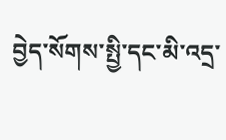བྱེད་སོགས་སྤྱི་དང་མི་འདྲ་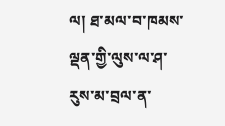ལ། ཐ་མལ་བ་ཁམས་ལྡན་གྱི་ལུས་ལ་ཤ་རུས་མ་བྲལ་ན་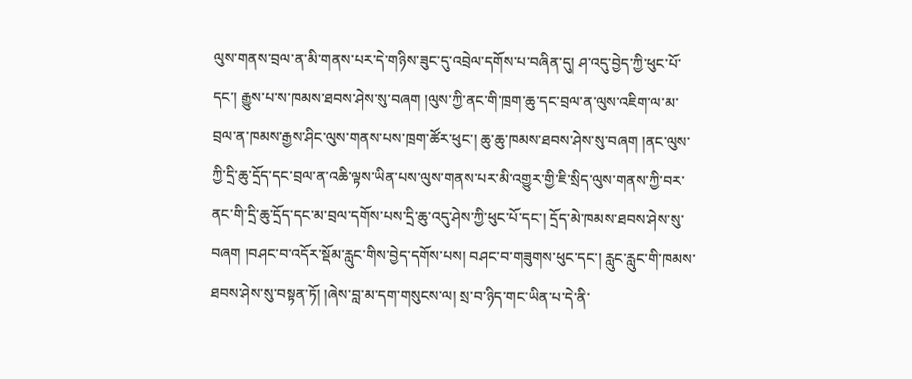ལུས་གནས་བྲལ་ན་མི་གནས་པར་དེ་གཉིས་ཟུང་དུ་འབྲེལ་དགོས་པ་བཞིན་དུ། ཤ་འདུ་བྱེད་ཀྱི་ཕུང་པོ་དང་། རྒྱུས་པ་ས་ཁམས་ཐབས་ཤེས་སུ་བཞག །ལུས་ཀྱི་ནང་གི་ཁྲག་ཆུ་དང་བྲལ་ན་ལུས་འཇིག་ལ་མ་བྲལ་ན་ཁམས་རྒྱས་ཤིང་ལུས་གནས་པས་ཁྲག་ཚོར་ཕུང་། ཆུ་ཆུ་ཁམས་ཐབས་ཤེས་སུ་བཞག །ནང་ལུས་ཀྱི་དྲི་ཆུ་དྲོད་དང་བྲལ་ན་འཆི་ལྟས་ཡིན་པས་ལུས་གནས་པར་མི་འགྱུར་གྱི་ཇི་སྲིད་ལུས་གནས་ཀྱི་བར་ནང་གི་དྲི་ཆུ་དྲོད་དང་མ་བྲལ་དགོས་པས་དྲི་ཆུ་འདུ་ཤེས་ཀྱི་ཕུང་པོ་དང་། དྲོད་མེ་ཁམས་ཐབས་ཤེས་སུ་བཞག །བཤང་བ་འདོར་སྡོམ་རླུང་གིས་བྱེད་དགོས་པས། བཤང་བ་གཟུགས་ཕུང་དང་། རླུང་རླུང་གི་ཁམས་ཐབས་ཤེས་སུ་བསྟན་ཏོ། །ཞེས་བླ་མ་དག་གསུངས་ལ། སྲ་བ་ཉིད་གང་ཡིན་པ་དེ་ནི་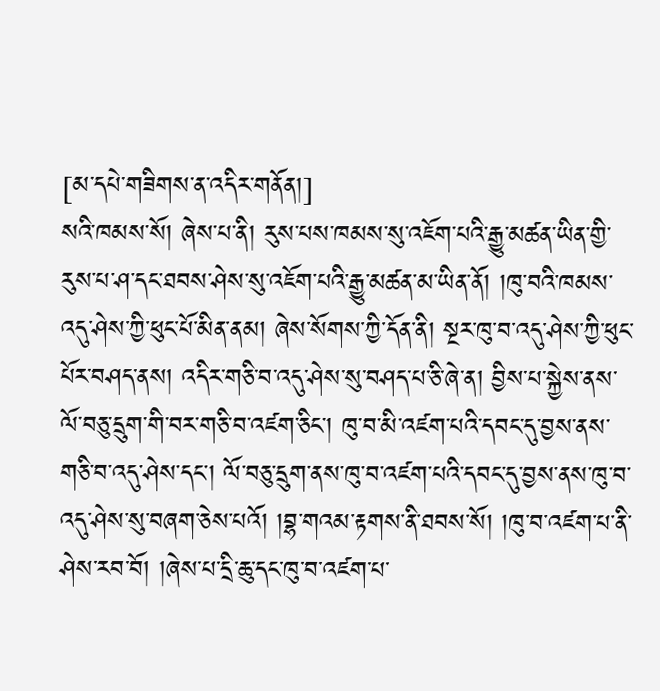[མ་དཔེ་གཟིགས་ན་འདིར་གནོན།]
སའི་ཁམས་སོ། ཞེས་པ་ནི། རུས་པས་ཁམས་སུ་འཇོག་པའི་རྒྱུ་མཚན་ཡིན་གྱི་རུས་པ་ཤ་དང་ཐབས་ཤེས་སུ་འཇོག་པའི་རྒྱུ་མཚན་མ་ཡིན་ནོ། །ཁུ་བའི་ཁམས་འདུ་ཤེས་ཀྱི་ཕུང་པོ་མིན་ནམ། ཞེས་སོགས་ཀྱི་དོན་ནི། སྔར་ཁུ་བ་འདུ་ཤེས་ཀྱི་ཕུང་པོར་བཤད་ནས། འདིར་གཅི་བ་འདུ་ཤེས་སུ་བཤད་པ་ཅི་ཞེ་ན། བྱིས་པ་སྐྱེས་ནས་ལོ་བཅུ་དྲུག་གི་བར་གཅི་བ་འཛག་ཅིང་། ཁུ་བ་མི་འཛག་པའི་དབང་དུ་བྱས་ནས་གཅི་བ་འདུ་ཤེས་དང་། ལོ་བཅུ་དྲུག་ནས་ཁུ་བ་འཛག་པའི་དབང་དུ་བྱས་ནས་ཁུ་བ་འདུ་ཤེས་སུ་བཞག་ཅེས་པའོ། །བྷ་གའམ་རྟགས་ནི་ཐབས་སོ། །ཁུ་བ་འཛག་པ་ནི་ཤེས་རབ་བོ། །ཞེས་པ་དྲི་ཆུ་དང་ཁུ་བ་འཛག་པ་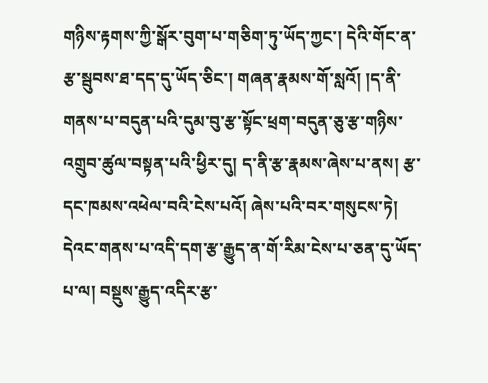གཉིས་རྟགས་ཀྱི་སྒོར་བུག་པ་གཅིག་ཏུ་ཡོད་ཀྱང་། དེའི་གོང་ན་རྩ་སྦུབས་ཐ་དད་དུ་ཡོད་ཅིང་། གཞན་རྣམས་གོ་སླའོ། །ད་ནི་གནས་པ་བདུན་པའི་དུམ་བུ་རྩ་སྟོང་ཕྲག་བདུན་ཅུ་རྩ་གཉིས་འགྲུབ་ཚུལ་བསྟན་པའི་ཕྱིར་དུ། ད་ནི་རྩ་རྣམས་ཞེས་པ་ནས། རྩ་དང་ཁམས་འཕེལ་བའི་ངེས་པའོ། ཞེས་པའི་བར་གསུངས་ཏེ། དེའང་གནས་པ་འདི་དག་རྩ་རྒྱུད་ན་གོ་རིམ་ངེས་པ་ཅན་དུ་ཡོད་པ་ལ། བསྡུས་རྒྱུད་འདིར་རྩ་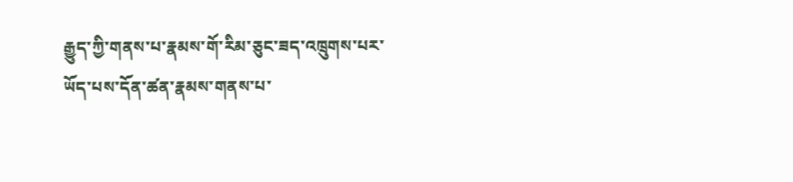རྒྱུད་ཀྱི་གནས་པ་རྣམས་གོ་རིམ་ཅུང་ཟད་འཁྲུགས་པར་ཡོད་པས་དོན་ཚན་རྣམས་གནས་པ་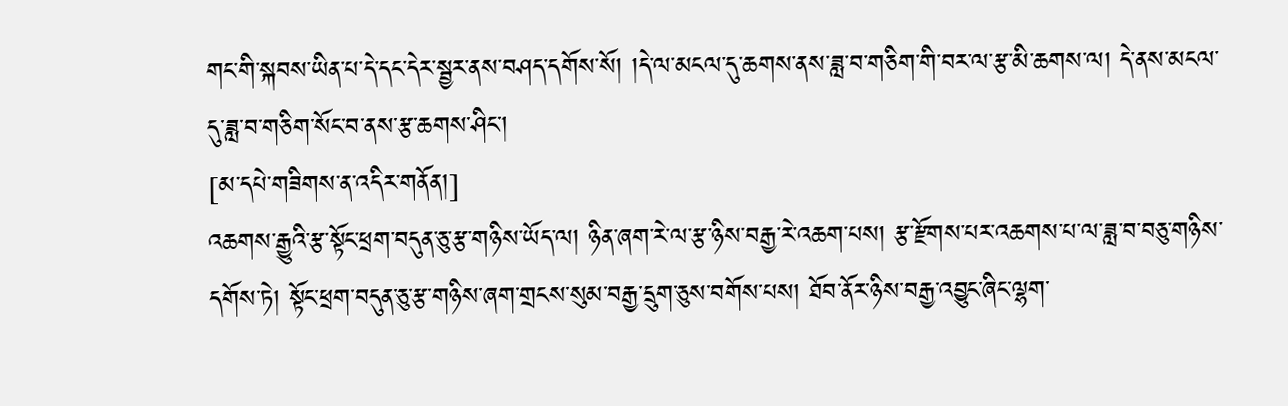གང་གི་སྐབས་ཡིན་པ་དེ་དང་དེར་སྦྱར་ནས་བཤད་དགོས་སོ། །དེ་ལ་མངལ་དུ་ཆགས་ནས་ཟླ་བ་གཅིག་གི་བར་ལ་རྩ་མི་ཆགས་ལ། དེ་ནས་མངལ་དུ་ཟླ་བ་གཅིག་སོང་བ་ནས་རྩ་ཆགས་ཤིང་།
[མ་དཔེ་གཟིགས་ན་འདིར་གནོན།]
འཆགས་རྒྱུའི་རྩ་སྟོང་ཕྲག་བདུན་ཅུ་རྩ་གཉིས་ཡོད་ལ། ཉིན་ཞག་རེ་ལ་རྩ་ཉིས་བརྒྱ་རེ་འཆག་པས། རྩ་རྫོགས་པར་འཆགས་པ་ལ་ཟླ་བ་བཅུ་གཉིས་དགོས་ཏེ། སྟོང་ཕྲག་བདུན་ཅུ་རྩ་གཉིས་ཞག་གྲངས་སུམ་བརྒྱ་དྲུག་ཅུས་བགོས་པས། ཐོབ་ནོར་ཉིས་བརྒྱ་འབྱུང་ཞིང་ལྷག་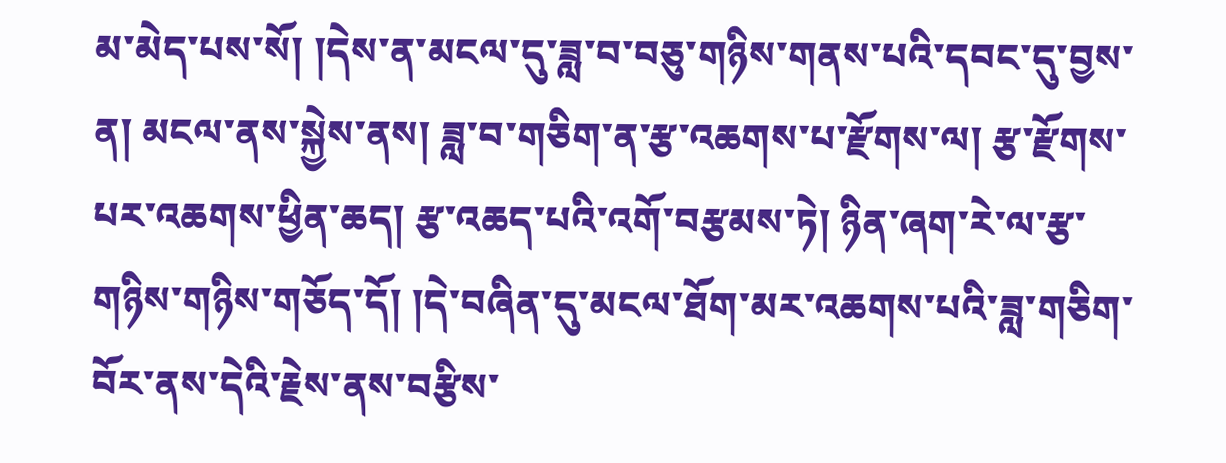མ་མེད་པས་སོ། །དེས་ན་མངལ་དུ་ཟླ་བ་བཅུ་གཉིས་གནས་པའི་དབང་དུ་བྱས་ན། མངལ་ནས་སྐྱེས་ནས། ཟླ་བ་གཅིག་ན་རྩ་འཆགས་པ་རྫོགས་ལ། རྩ་རྫོགས་པར་འཆགས་ཕྱིན་ཆད། རྩ་འཆད་པའི་འགོ་བརྩམས་ཏེ། ཉིན་ཞག་རེ་ལ་རྩ་གཉིས་གཉིས་གཅོད་དོ། །དེ་བཞིན་དུ་མངལ་ཐོག་མར་འཆགས་པའི་ཟླ་གཅིག་བོར་ནས་དེའི་རྗེས་ནས་བརྩིས་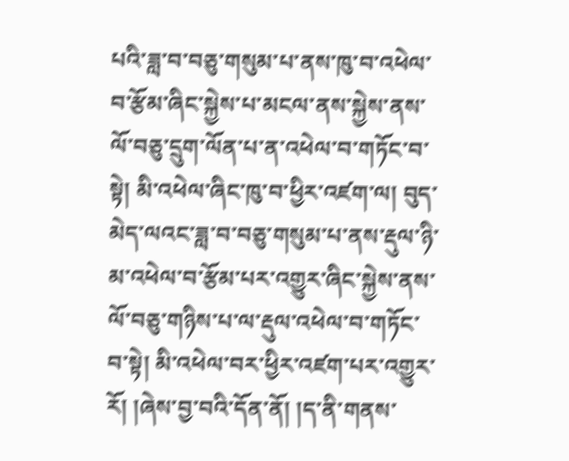པའི་ཟླ་བ་བཅུ་གསུམ་པ་ནས་ཁུ་བ་འཕེལ་བ་རྩོམ་ཞིང་སྐྱེས་པ་མངལ་ནས་སྐྱེས་ནས་ལོ་བཅུ་དྲུག་ལོན་པ་ན་འཕེལ་བ་གཏོང་བ་སྟེ། མི་འཕེལ་ཞིང་ཁུ་བ་ཕྱིར་འཛག་ལ། བུད་མེད་ལའང་ཟླ་བ་བཅུ་གསུམ་པ་ནས་རྡུལ་ཉི་མ་འཕེལ་བ་རྩོམ་པར་འགྱུར་ཞིང་སྐྱེས་ནས་ལོ་བཅུ་གཉིས་པ་ལ་རྡུལ་འཕེལ་བ་གཏོང་བ་སྟེ། མི་འཕེལ་བར་ཕྱིར་འཛག་པར་འགྱུར་རོ། །ཞེས་བྱ་བའི་དོན་ནོ། །ད་ནི་གནས་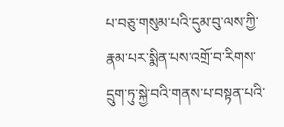པ་བཅུ་གསུམ་པའི་དུམ་བུ་ལས་ཀྱི་རྣམ་པར་སྨིན་པས་འགྲོ་བ་རིགས་དྲུག་ཏུ་སྐྱེ་བའི་གནས་པ་བསྟན་པའི་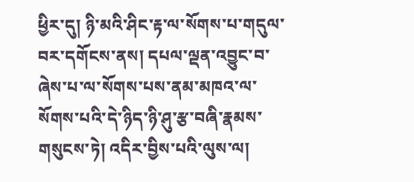ཕྱིར་དུ། ཉི་མའི་ཤིང་རྟ་ལ་སོགས་པ་གདུལ་བར་དགོངས་ནས། དཔལ་ལྡན་འབྱུང་བ་ཞེས་པ་ལ་སོགས་པས་ནམ་མཁའ་ལ་སོགས་པའི་དེ་ཉིད་ཉི་ཤུ་རྩ་བཞི་རྣམས་གསུངས་ཏེ། འདིར་བྱིས་པའི་ལུས་ལ།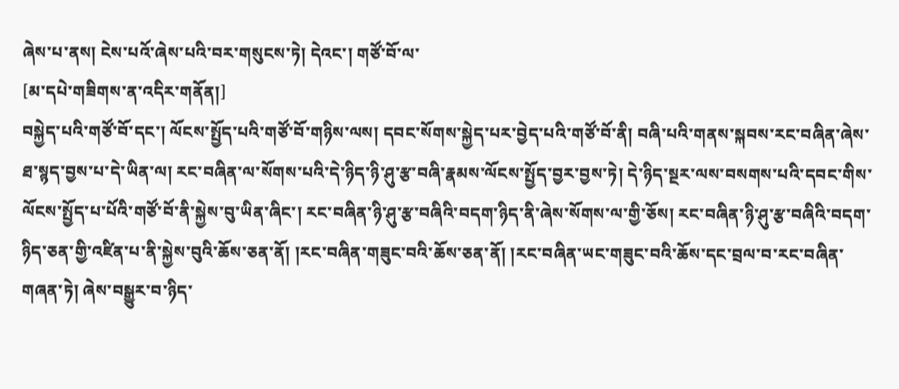ཞེས་པ་ནས། ངེས་པའོ་ཞེས་པའི་བར་གསུངས་ཏེ། དེའང་། གཙོ་བོ་ལ་
[མ་དཔེ་གཟིགས་ན་འདིར་གནོན།]
བསྐྱེད་པའི་གཙོ་བོ་དང་། ལོངས་སྤྱོད་པའི་གཙོ་བོ་གཉིས་ལས། དབང་སོགས་སྐྱེད་པར་བྱེད་པའི་གཙོ་བོ་ནི། བཞི་པའི་གནས་སྐབས་རང་བཞིན་ཞེས་ཐ་སྙད་བྱས་པ་དེ་ཡིན་ལ། རང་བཞིན་ལ་སོགས་པའི་དེ་ཉིད་ཉི་ཤུ་རྩ་བཞི་རྣམས་ལོངས་སྤྱོད་བྱར་བྱས་ཏེ། དེ་ཉིད་སྔར་ལས་བསགས་པའི་དབང་གིས་ལོངས་སྤྱོད་པ་པོའི་གཙོ་བོ་ནི་སྐྱེས་བུ་ཡིན་ཞིང་། རང་བཞིན་ཉི་ཤུ་རྩ་བཞིའི་བདག་ཉིད་ནི་ཞེས་སོགས་ལ་གྱི་ཅོས། རང་བཞིན་ཉི་ཤུ་རྩ་བཞིའི་བདག་ཉིད་ཅན་གྱི་འཛིན་པ་ནི་སྐྱེས་བུའི་ཆོས་ཅན་ནོ། །རང་བཞིན་གཟུང་བའི་ཆོས་ཅན་ནོ། །རང་བཞིན་ཡང་གཟུང་བའི་ཆོས་དང་བྲལ་བ་རང་བཞིན་གཞན་ཏེ། ཞེས་བསྒྱུར་བ་ཉིད་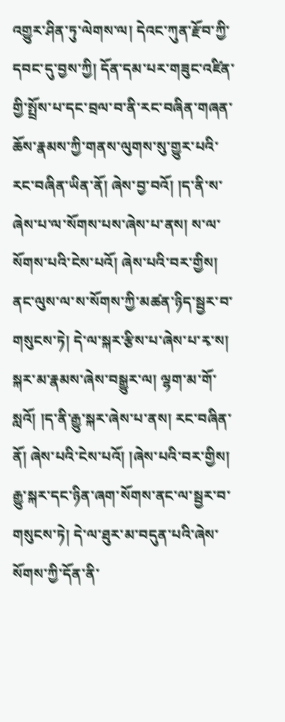འགྱུར་ཤིན་ཏུ་ལེགས་ལ། དེའང་ཀུན་རྫོབ་ཀྱི་དབང་དུ་བྱས་ཀྱི། དོན་དམ་པར་གཟུང་འཛིན་གྱི་སྤྲོས་པ་དང་བྲལ་བ་ནི་རང་བཞིན་གཞན་ཆོས་རྣམས་ཀྱི་གནས་ལུགས་སུ་གྱུར་པའི་རང་བཞིན་ཡིན་ནོ། ཞེས་བྱ་བའོ། །ད་ནི་ས་ཞེས་པ་ལ་སོགས་པས་ཞེས་པ་ནས། ས་ལ་སོགས་པའི་ངེས་པའོ། ཞེས་པའི་བར་གྱིས། ནང་ལུས་ལ་ས་སོགས་ཀྱི་མཚན་ཉིད་སྦྱར་བ་གསུངས་ཏེ། དེ་ལ་སྐར་རྩིས་པ་ཞེས་པ་རྭ་ས། སྐར་མ་རྣམས་ཞེས་བསྒྱུར་ལ། ལྷག་མ་གོ་སླའོ། །ད་ནི་རྒྱུ་སྐར་ཞེས་པ་ནས། རང་བཞིན་ནོ། ཞེས་པའི་ངེས་པའོ། །ཞེས་པའི་བར་གྱིས། རྒྱུ་སྐར་དང་ཉིན་ཞག་སོགས་ནང་ལ་སྦྱར་བ་གསུངས་ཏེ། དེ་ལ་ཐུར་མ་བདུན་པའི་ཞེས་སོགས་ཀྱི་དོན་ནི་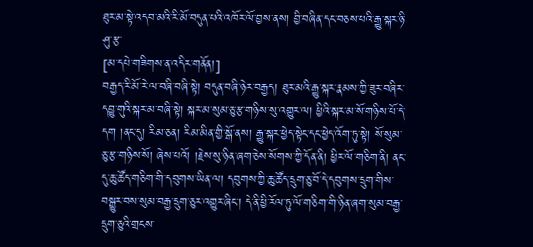ཐུར་མ་སྟེ་འདབ་མའི་རི་མོ་བདུན་པའི་འཁོར་ལོ་བྱས་ནས། བྱི་བཞིན་དང་བཅས་པའི་རྒྱུ་སྐར་ཉི་ཤུ་རྩ་
[མ་དཔེ་གཟིགས་ན་འདིར་གནོན།]
བརྒྱད་རི་མོ་རེ་ལ་བཞི་བཞི་སྟེ། བདུན་བཞི་ཉེར་བརྒྱད། ཐུར་མའི་རྒྱུ་སྐར་རྣམས་ཀྱི་ཟུར་བཞིར་དབྱུ་གུའི་སྐར་མ་བཞི་སྟེ། སྐར་མ་སུམ་ཅུ་རྩ་གཉིས་སུ་འགྱུར་ལ། ཕྱིའི་སྐར་མ་སོ་གཉིས་པོ་དེ་དག །ནང་དུ། རིམ་ཅན། རིམ་མིན་གྱི་སྒོ་ནས། རྒྱུ་སྐར་ཕྱེད་སྟེང་དང་ཕྱེད་འོག་ཏུ་སྟེ། སོ་སུམ་ཅུ་རྩ་གཉིས་སོ། ཞེས་པའོ། །རྗེས་སུ་ཉིན་ཞག་ཅེས་སོགས་ཀྱི་དོན་ནི། ཕྱིར་ལོ་གཅིག་ནི། ནང་དུ་ཆུ་ཚོད་གཅིག་གི་དབུགས་ཡིན་ལ། དབུགས་ཀྱི་ཆུ་ཚོད་དྲུག་ཅུ་བོ་དེ་དབུགས་དྲུག་གིས་བསྒྱུར་བས་སུམ་བརྒྱ་དྲུག་ཅུར་འགྱུར་ཞིང་། དེ་ནི་ཕྱི་རོལ་ཏུ་ལོ་གཅིག་གི་ཉིན་ཞག་སུམ་བརྒྱ་དྲུག་ཅུའི་གྲངས་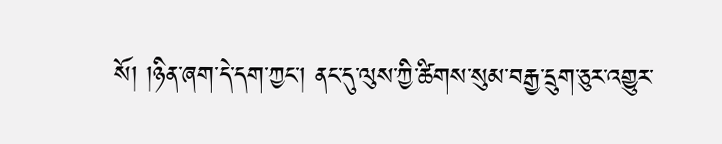སོ། །ཉིན་ཞག་དེ་དག་ཀྱང་། ནང་དུ་ལུས་ཀྱི་ཚིགས་སུམ་བརྒྱ་དྲུག་ཅུར་འགྱུར་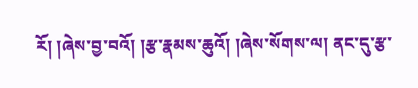རོ། །ཞེས་བྱ་བའོ། །རྩ་རྣམས་ཆུའོ། །ཞེས་སོགས་ལ། ནང་དུ་རྩ་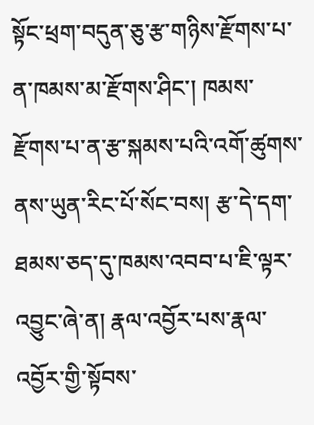སྟོང་ཕྲག་བདུན་ཅུ་རྩ་གཉིས་རྫོགས་པ་ན་ཁམས་མ་རྫོགས་ཤིང་། ཁམས་རྫོགས་པ་ན་རྩ་སྐམས་པའི་འགོ་ཚུགས་ནས་ཡུན་རིང་པོ་སོང་བས། རྩ་དེ་དག་ཐམས་ཅད་དུ་ཁམས་འབབ་པ་ཇི་ལྟར་འབྱུང་ཞེ་ན། རྣལ་འབྱོར་པས་རྣལ་འབྱོར་གྱི་སྟོབས་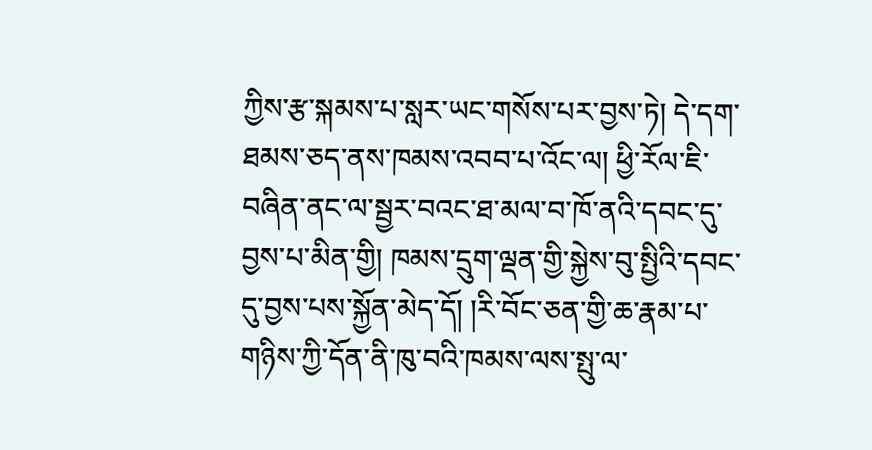ཀྱིས་རྩ་སྐམས་པ་སླར་ཡང་གསོས་པར་བྱས་ཏེ། དེ་དག་ཐམས་ཅད་ནས་ཁམས་འབབ་པ་འོང་ལ། ཕྱི་རོལ་ཇི་བཞིན་ནང་ལ་སྦྱར་བའང་ཐ་མལ་བ་ཁོ་ནའི་དབང་དུ་བྱས་པ་མིན་གྱི། ཁམས་དྲུག་ལྡན་གྱི་སྐྱེས་བུ་སྤྱིའི་དབང་དུ་བྱས་པས་སྐྱོན་མེད་དོ། །རི་བོང་ཅན་གྱི་ཆ་རྣམ་པ་གཉིས་ཀྱི་དོན་ནི་ཁུ་བའི་ཁམས་ལས་སྤུ་ལ་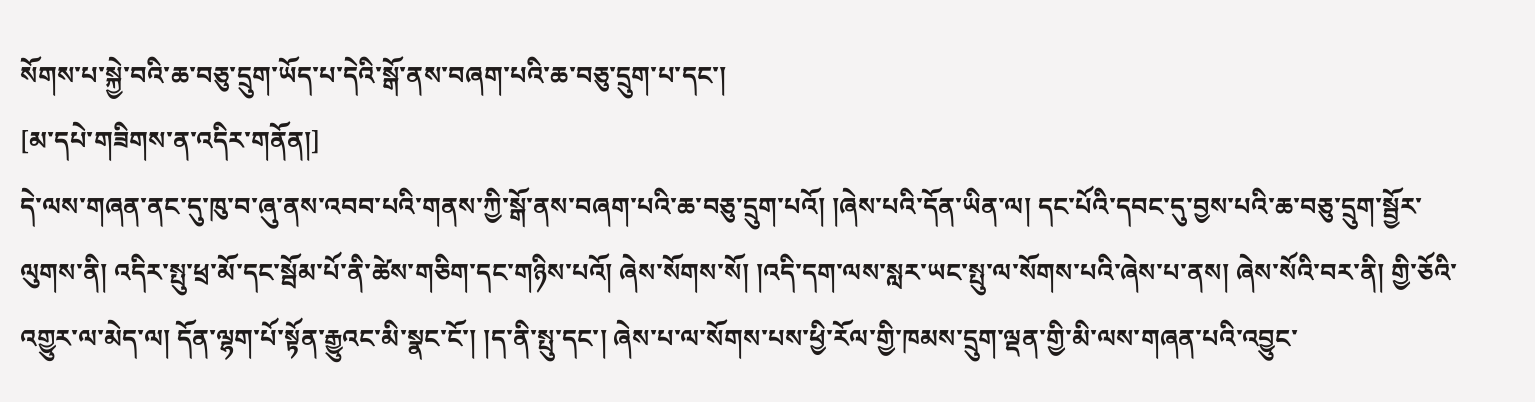སོགས་པ་སྐྱེ་བའི་ཆ་བཅུ་དྲུག་ཡོད་པ་དེའི་སྒོ་ནས་བཞག་པའི་ཆ་བཅུ་དྲུག་པ་དང་།
[མ་དཔེ་གཟིགས་ན་འདིར་གནོན།]
དེ་ལས་གཞན་ནང་དུ་ཁུ་བ་ཞུ་ནས་འབབ་པའི་གནས་ཀྱི་སྒོ་ནས་བཞག་པའི་ཆ་བཅུ་དྲུག་པའོ། །ཞེས་པའི་དོན་ཡིན་ལ། དང་པོའི་དབང་དུ་བྱས་པའི་ཆ་བཅུ་དྲུག་སྦྱོར་ལུགས་ནི། འདིར་སྤུ་ཕྲ་མོ་དང་སྦོམ་པོ་ནི་ཚེས་གཅིག་དང་གཉིས་པའོ། ཞེས་སོགས་སོ། །འདི་དག་ལས་སླར་ཡང་སྤུ་ལ་སོགས་པའི་ཞེས་པ་ནས། ཞེས་སོའི་བར་ནི། གྱི་ཅོའི་འགྱུར་ལ་མེད་ལ། དོན་ལྷག་པོ་སྟོན་རྒྱུའང་མི་སྣང་ངོ་། །ད་ནི་སྤུ་དང་། ཞེས་པ་ལ་སོགས་པས་ཕྱི་རོལ་གྱི་ཁམས་དྲུག་ལྡན་གྱི་མི་ལས་གཞན་པའི་འབྱུང་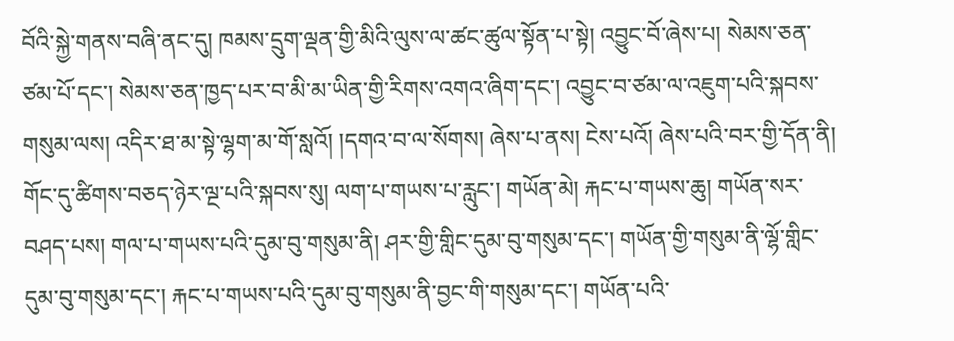བོའི་སྐྱེ་གནས་བཞི་ནང་དུ། ཁམས་དྲུག་ལྡན་གྱི་མིའི་ལུས་ལ་ཚང་ཚུལ་སྟོན་པ་སྟེ། འབྱུང་བོ་ཞེས་པ། སེམས་ཅན་ཙམ་པོ་དང་། སེམས་ཅན་ཁྱད་པར་བ་མི་མ་ཡིན་གྱི་རིགས་འགའ་ཞིག་དང་། འབྱུང་བ་ཙམ་ལ་འཇུག་པའི་སྐབས་གསུམ་ལས། འདིར་ཐ་མ་སྟེ་ལྷག་མ་གོ་སླའོ། །དགའ་བ་ལ་སོགས། ཞེས་པ་ནས། ངེས་པའོ། ཞེས་པའི་བར་གྱི་དོན་ནི། གོང་དུ་ཚིགས་བཅད་ཉེར་ལྔ་པའི་སྐབས་སུ། ལག་པ་གཡས་པ་རླུང་། གཡོན་མེ། རྐང་པ་གཡས་ཆུ། གཡོན་སར་བཤད་པས། གལ་པ་གཡས་པའི་དུམ་བུ་གསུམ་ནི། ཤར་གྱི་གླིང་དུམ་བུ་གསུམ་དང་། གཡོན་གྱི་གསུམ་ནི་ལྷོ་གླིང་དུམ་བུ་གསུམ་དང་། རྐང་པ་གཡས་པའི་དུམ་བུ་གསུམ་ནི་བྱང་གི་གསུམ་དང་། གཡོན་པའི་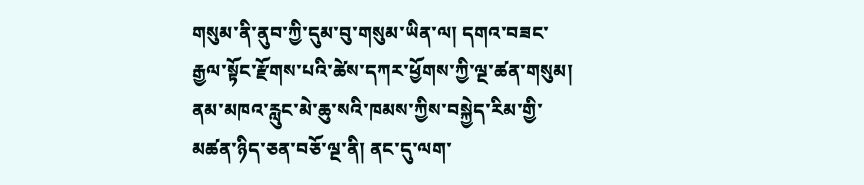གསུམ་ནི་ནུབ་ཀྱི་དུམ་བུ་གསུམ་ཡིན་ལ། དགའ་བཟང་རྒྱལ་སྟོང་རྫོགས་པའི་ཚེས་དཀར་ཕྱོགས་ཀྱི་ལྔ་ཚན་གསུམ། ནམ་མཁའ་རླུང་མེ་ཆུ་སའི་ཁམས་ཀྱིས་བསྐྱེད་རིམ་གྱི་མཚན་ཉིད་ཅན་བཅོ་ལྔ་ནི། ནང་དུ་ལག་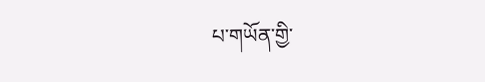པ་གཡོན་གྱི་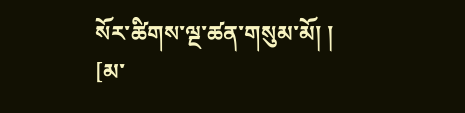སོར་ཚིགས་ལྔ་ཚན་གསུམ་མོ། །
[མ་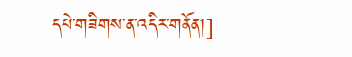དཔེ་གཟིགས་ན་འདིར་གནོན།]